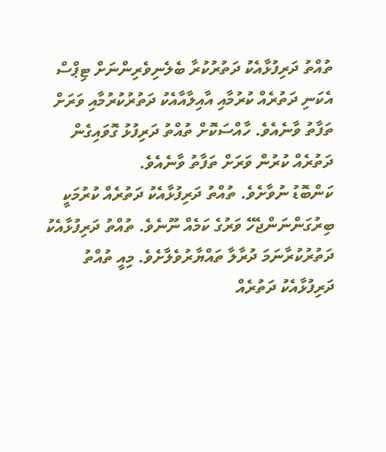ތުއްތު ދަރިފުޅާއެކު ދަތުރުކުރާ ބެލެނިވެރިންނަށް ޓިޕްސް
އެކަނި ދަތުރެއް ކުރުމާއި އާއިލާއާއެކު ދަތުރުކުރުމާއި ވަރަށް ތަފާތު ވާނެއެވެ. ހާއްސަކޮށް ތުއްތު ދަރިފުޅު ގޮވައިގެން ދަތުރެއް ކުރުން ވަރަށް ތަފާތު ވާނެއެވެ.
ކަންބޮޑު ނުވާށެވެ. ތުއްތު ދަރިފުޅާއެކު ދަތުރެއް ކުރުމަކީ ބިރުގަންނަންޖެހޭ ވަރުގެ ކަމެއް ނޫނެވެ. ތުއްތު ދަރިފުޅާއެކު ދަތުރުކުރާނަމަ ދުރާލާ ތައްޔާރުވެލާށެވެ. މިއީ ތުއްތު ދަރިފުޅާއެކު ދަތުރެއް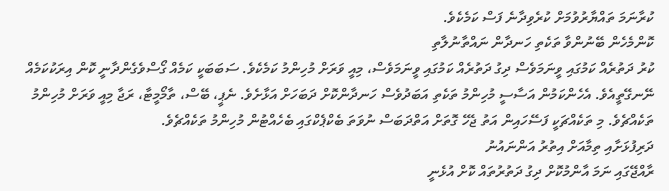ކުރާނަމަ ތައްޔާރުވުމަށް ކުރެވިދާނެ ފަސް ކަމެކެވެ.
ކޮންމެހެން ބޭނުންވާ ތަކެތި ހަނދާން ނައްތާނުލާތި
ކުރު ދަތުރެއް ކަމުގައި ވީނަމަވެސް ދިގު ދަތުރެއް ކަމުގައި ވީނަމަވެސް، މިއީ ވަރަށް މުހިންމު ކަމެކެވެ. ސަބަބަކީ ކަމެއް ގޯސްވެގެންދާނީ ކޮން އިރަކުކަމެއް ނޭނގޭތީއެވެ. އެހެންކަމުން އަސާސީ މުހިންމު ތަކެތި އަބަދުވެސް ހަނދާންކޮށް ދަބަހަށް އަޅާށެވެ. ނެޕީ، ބޭސް، ތާމޯމީޓާ، ރަޖާ މިއީ ވަރަށް މުހިންމު ތަކެއްޗެވެ. މި ތަކެއްޗަކީ ފަސޭހައިން އަތު ޖެހޭ ގޮތަށް އަތްދަބަސް ނުވަތަ ބެކްޕެކްގައި ބެހެއްޓުން މުހިންމު ތަކެއްޗެވެ.
ދަރިފުޅަށާއި ތިމާއަށް އިތުރު އަންނައުނު
ރާއްޖޭގައި ނަމަ އާންމުކޮށް ދިގު ދަތުރުތައް ކޮށް އުޅެނީ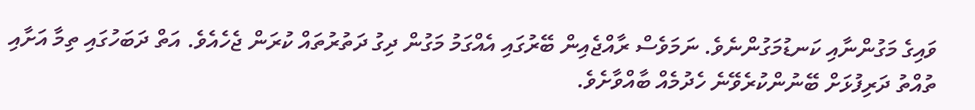ވައިގެ މަގުންނާއި ކަނޑުމަގުންނެވެ. ނަމަވެސް ރާއްޖެއިން ބޭރުގައި އެއްގަމު މަގުން ދިގު ދަތުރުތައް ކުރަން ޖެހެއެވެ. އަތް ދަބަހުގައި ތިމާ އަށާއި ތުއްތު ދަރިފުޅަށް ބޭނުންކުރެވޭނެ ހެދުމެއް ބާއްވާށެވެ.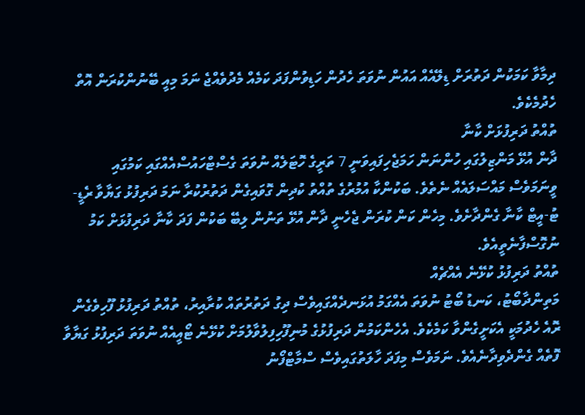ދިމާވާ ކަމަކުން ދަތުރަށް ޑިލޭއެއް އައުން ނުވަތަ ހެދުން ހަޑިވުންފަދަ ކަމެއް މެދުވެއްޖެ ނަމަ މިއީ ބޭނުންކުރަން އޮތް ހެދުމެކެވެ.
ތުއްތު ދަރިފުޅަށް ކާނާ
ދާން އުޅޭ މަންޒިލުގައި ހުންނަން ހަމަޖެހިފައިވަނީ 7 ތަރީގެ ހޮޓަލެއް ނުވަތަ ގެސްޓްހައުސްއެއްގައި ކަމުގައި ވީނަމަވެސް މައްސަލައެއް ނެތެވެ. ބަކުންކާ އުމުރުގެ ތުއްތު ކުދިން ގޮވައިގެން ދަތުރުކުރާ ނަމަ ދަރިފުޅު ގަޔާވާ ރެޑީ-ޓު-އީޓް ކާނާ ގެންދާށެވެ. މިހެން ކަން ކުރަން ޖެހެނީ ދާން އުޅޭ ތަނުން ލިބޭ ބަކުން ފަދަ ކާނާ ދަރިފުޅަށް ކަމު ނުގޮސްފާނެތީއެވެ.
ތުއްތު ދަރިފުޅު ކުޅޭނެ އެއްޗެއް
މަތިންދާބޯޓު، ކަނޑު ބޯޓު ނުވަތަ އެއްގަމު އުޅަނދެއްގައިވެސް ދިގު ދަތުރުތައް ކުރާއިރު، ތުއްތު ދަރިފުޅު ފޫހިވެގެން ރޮއެ ހެދުމަކީ އެކަށީގެންވާ ކަމެކެވެ. އެހެންކަމުން ދަރިފުޅުގެ މުނިފޫހިފިލުވާލުމަށް ކުޅޭނެ ޓޯއީއެއް ނުވަތަ ދަރިފުޅު ގަޔާވާ ފޮތެއް ގެންދެވިދާނެއެވެ. ނަމަވެސް މިފަދަ ހާލަތުގައިވެސް ސްމާޓްފޯނު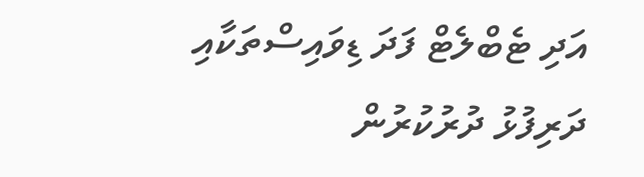އަދި ޓެބްލެޓް ފަދަ ޑިވައިސްތަކާއި ދަރިފުޅު ދުރުކުރުން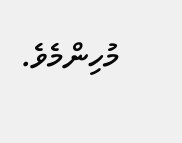މުހިންމެވެ.